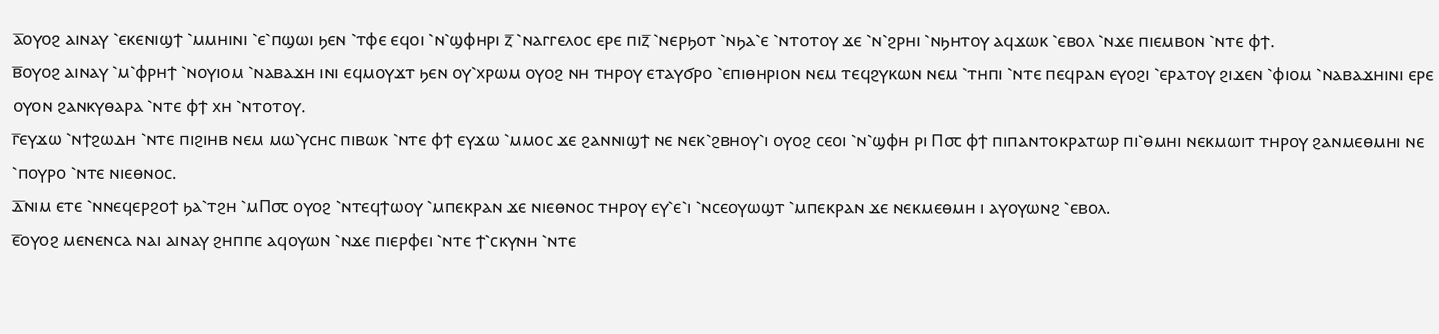ⲁ̅ⲟⲩⲟϩ ⲁⲓⲛⲁⲩ ⳿ⲉⲕⲉⲛⲓϣϯ ⳿ⲙⲙⲏⲓⲛⲓ ⳿ⲉ⳿ⲡϣⲱⲓ ϧⲉⲛ ⳿ⲧⲫⲉ ⲉϥⲟⲓ ⳿ⲛ⳿ϣⲫⲏⲣⲓ ⲍ̅ ⳿ⲛⲁⲅⲅⲉⲗⲟⲥ ⲉⲣⲉ ⲡⲓⲍ̅ ⳿ⲛⲉⲣϧⲟⲧ ⳿ⲛϧⲁ⳿ⲉ ⳿ⲛⲧⲟⲧⲟⲩ ϫⲉ ⳿ⲛ⳿ϩⲣⲏⲓ ⳿ⲛϧⲏⲧⲟⲩ ⲁϥϫⲱⲕ ⳿ⲉⲃⲟⲗ ⳿ⲛϫⲉ ⲡⲓⲉⲙⲃⲟⲛ ⳿ⲛⲧⲉ ⲫϯ.
ⲃ̅ⲟⲩⲟϩ ⲁⲓⲛⲁⲩ ⳿ⲙ⳿ⲫⲣⲏϯ ⳿ⲛⲟⲩⲓⲟⲙ ⳿ⲛⲁⲃⲁϫⲏ ⲓⲛⲓ ⲉϥⲙⲟⲩϫⲧ ϧⲉⲛ ⲟⲩ⳿ⲭⲣⲱⲙ ⲟⲩⲟϩ ⲛⲏ ⲧⲏⲣⲟⲩ ⲉⲧⲁⲩϭⲣⲟ ⳿ⲉⲡⲓⲑⲏⲣⲓⲟⲛ ⲛⲉⲙ ⲧⲉϥϩⲩⲕⲱⲛ ⲛⲉⲙ ⳿ⲧⲏⲡⲓ ⳿ⲛⲧⲉ ⲡⲉϥⲣⲁⲛ ⲉⲩⲟϩⲓ ⳿ⲉⲣⲁⲧⲟⲩ ϩⲓϫⲉⲛ ⳿ⲫⲓⲟⲙ ⳿ⲛⲁⲃⲁϫⲏⲓⲛⲓ ⲉⲣⲉ ⲟⲩⲟⲛ ϩⲁⲛⲕⲩⲑⲁⲣⲁ ⳿ⲛⲧⲉ ⲫϯ ⲭⲏ ⳿ⲛⲧⲟⲧⲟⲩ.
ⲅ̅ⲉⲩϫⲱ ⳿ⲛϯϩⲱⲇⲏ ⳿ⲛⲧⲉ ⲡⲓϩⲓⲏⲃ ⲛⲉⲙ ⲙⲱ⳿ⲩⲥⲏⲥ ⲡⲓⲃⲱⲕ ⳿ⲛⲧⲉ ⲫϯ ⲉⲩϫⲱ ⳿ⲙⲙⲟⲥ ϫⲉ ϩⲁⲛⲛⲓϣϯ ⲛⲉ ⲛⲉⲕ⳿ϩⲃⲏⲟⲩ⳿ⲓ ⲟⲩⲟϩ ⲥⲉⲟⲓ ⳿ⲛ⳿ϣⲫⲏ ⲣⲓ Ⲡ⳪ ⲫϯ ⲡⲓⲡⲁⲛⲧⲟⲕⲣⲁⲧⲱⲣ ⲡⲓ⳿ⲑⲙⲏⲓ ⲛⲉⲕⲙⲱⲓⲧ ⲧⲏⲣⲟⲩ ϩⲁⲛⲙⲉⲑⲙⲏⲓ ⲛⲉ ⳿ⲡⲟⲩⲣⲟ ⳿ⲛⲧⲉ ⲛⲓⲉⲑⲛⲟⲥ.
ⲇ̅ⲛⲓⲙ ⲉⲧⲉ ⳿ⲛⲛⲉϥⲉⲣϩⲟϯ ϧⲁ⳿ⲧϩⲏ ⳿ⲙⲠ⳪ ⲟⲩⲟϩ ⳿ⲛⲧⲉϥϯⲱⲟⲩ ⳿ⲙⲡⲉⲕⲣⲁⲛ ϫⲉ ⲛⲓⲉⲑⲛⲟⲥ ⲧⲏⲣⲟⲩ ⲉⲩ⳿ⲉ⳿ⲓ ⳿ⲛⲥⲉⲟⲩⲱϣⲧ ⳿ⲙⲡⲉⲕⲣⲁⲛ ϫⲉ ⲛⲉⲕⲙⲉⲑⲙⲏ ⲓ ⲁⲩⲟⲩⲱⲛϩ ⳿ⲉⲃⲟⲗ.
ⲉ̅ⲟⲩⲟϩ ⲙⲉⲛⲉⲛⲥⲁ ⲛⲁⲓ ⲁⲓⲛⲁⲩ ϩⲏⲡⲡⲉ ⲁϥⲟⲩⲱⲛ ⳿ⲛϫⲉ ⲡⲓⲉⲣⲫⲉⲓ ⳿ⲛⲧⲉ ϯ⳿ⲥⲕⲩⲛⲏ ⳿ⲛⲧⲉ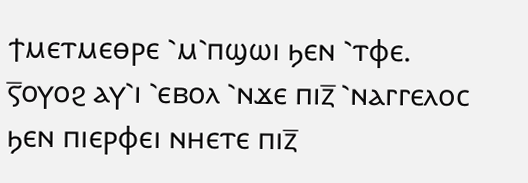ϯⲙⲉⲧⲙⲉⲑⲣⲉ ⳿ⲙ⳿ⲡϣⲱⲓ ϧⲉⲛ ⳿ⲧⲫⲉ.
ⲋ̅ⲟⲩⲟϩ ⲁⲩ⳿ⲓ ⳿ⲉⲃⲟⲗ ⳿ⲛϫⲉ ⲡⲓⲍ̅ ⳿ⲛⲁⲅⲅⲉⲗⲟⲥ ϧⲉⲛ ⲡⲓⲉⲣⲫⲉⲓ ⲛⲏⲉⲧⲉ ⲡⲓⲍ̅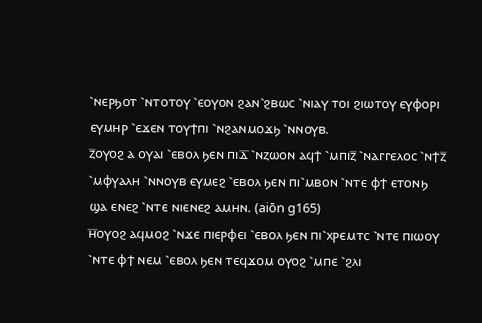⳿ⲛⲉⲣϧⲟⲧ ⳿ⲛⲧⲟⲧⲟⲩ ⳿ⲉⲟⲩⲟⲛ ϩⲁⲛ⳿ϩⲃⲱⲥ ⳿ⲛⲓⲁⲩ ⲧⲟⲓ ϩⲓⲱⲧⲟⲩ ⲉⲩⲫⲟⲣⲓ ⲉⲩⲙⲏⲣ ⳿ⲉϫⲉⲛ ⲧⲟⲩϯⲡⲓ ⳿ⲛϩⲁⲛⲙⲟϫϧ ⳿ⲛⲛⲟⲩⲃ.
ⲍ̅ⲟⲩⲟϩ ⲁ ⲟⲩⲁⲓ ⳿ⲉⲃⲟⲗ ϧⲉⲛ ⲡⲓⲇ̅ ⳿ⲛⲍⲱⲟⲛ ⲁϥϯ ⳿ⲙⲡⲓⲍ̅ ⳿ⲛⲁⲅⲅⲉⲗⲟⲥ ⳿ⲛϯⲍ̅ ⳿ⲙⲫⲩⲁⲗⲏ ⳿ⲛⲛⲟⲩⲃ ⲉⲩⲙⲉϩ ⳿ⲉⲃⲟⲗ ϧⲉⲛ ⲡⲓ⳿ⲙⲃⲟⲛ ⳿ⲛⲧⲉ ⲫϯ ⲉⲧⲟⲛϧ ϣⲁ ⲉⲛⲉϩ ⳿ⲛⲧⲉ ⲛⲓⲉⲛⲉϩ ⲁⲙⲏⲛ. (aiōn g165)
ⲏ̅ⲟⲩⲟϩ ⲁϥⲙⲟϩ ⳿ⲛϫⲉ ⲡⲓⲉⲣⲫⲉⲓ ⳿ⲉⲃⲟⲗ ϧⲉⲛ ⲡⲓ⳿ⲭⲣⲉⲙⲧⲥ ⳿ⲛⲧⲉ ⲡⲓⲱⲟⲩ ⳿ⲛⲧⲉ ⲫϯ ⲛⲉⲙ ⳿ⲉⲃⲟⲗ ϧⲉⲛ ⲧⲉϥϫⲟⲙ ⲟⲩⲟϩ ⳿ⲙⲡⲉ ⳿ϩⲗⲓ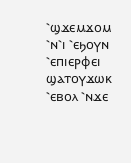⳿ϣϫⲉⲙϫⲟⲙ ⳿ⲛ⳿ⲓ ⳿ⲉϧⲟⲩⲛ ⳿ⲉⲡⲓⲉⲣⲫⲉⲓ ϣⲁⲧⲟⲩϫⲱⲕ ⳿ⲉⲃⲟⲗ ⳿ⲛϫⲉ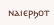ⲛⲁⲓⲉⲣϧⲟⲧ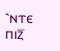⳿ⲛⲧⲉ ⲡⲓⲍ̅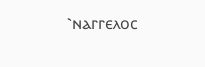⳿ⲛⲁⲅⲅⲉⲗⲟⲥ